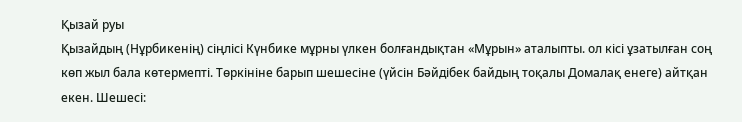Қызай руы
Қызайдың (Нұрбикенің) сіңлісі Күнбике мұрны үлкен болғандықтан «Мұрын» аталыпты. ол кісі ұзатылған соң көп жыл бала көтермепті. Төркініне барып шешесіне (үйсін Бәйдібек байдың тоқалы Домалақ енеге) айтқан екен. Шешесі: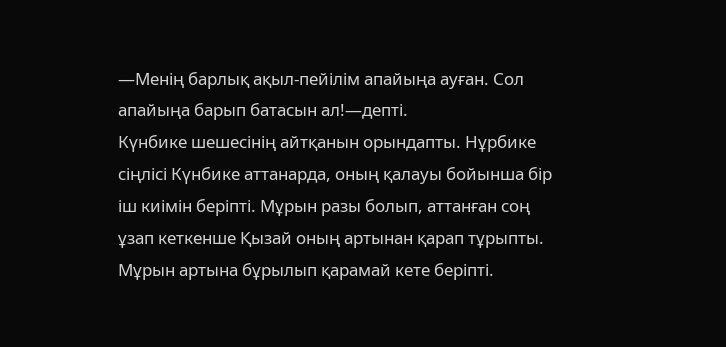—Менің барлық ақыл-пейілім апайыңа ауған. Сол апайыңа барып батасын ал!—депті.
Күнбике шешесінің айтқанын орындапты. Нұрбике сіңлісі Күнбике аттанарда, оның қалауы бойынша бір іш киімін беріпті. Мұрын разы болып, аттанған соң ұзап кеткенше Қызай оның артынан қарап тұрыпты. Мұрын артына бұрылып қарамай кете беріпті.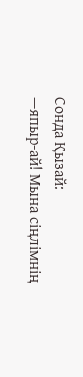Сонда Қызай:
—япыр-ай! Мына сіңлімнің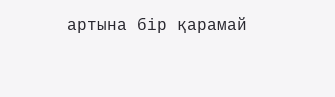артына бір қарамай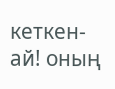кеткен-ай! оның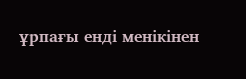ұрпағы енді менікінен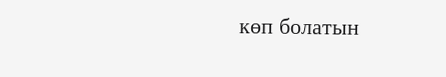көп болатын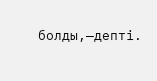болды,—депті.